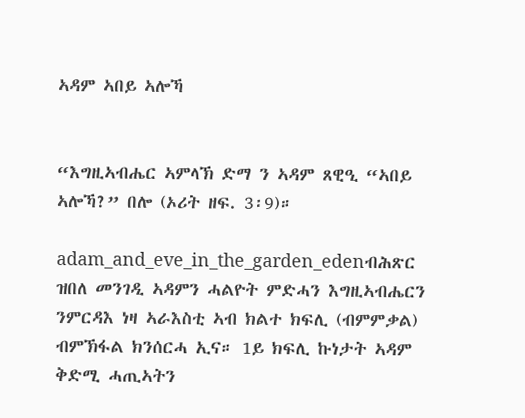ኣዳም ኣበይ ኣሎኻ


“እግዚኣብሔር ኣምላኽ ድማ ን ኣዳም ጸዊዒ “ኣበይ ኣሎኻ?” በሎ (ኦሪት ዘፍ. 3፡9)።

adam_and_eve_in_the_garden_edenብሕጽር ዝበለ መንገዲ ኣዳምን ሓልዮት ምድሓን እግዚኣብሔርን ንምርዳእ ነዛ ኣራእስቲ ኣብ ክልተ ክፍሊ (ብምምቃል) ብምኽፋል ክንሰርሓ ኢና። 1ይ ክፍሊ ኩነታት ኣዳም ቅድሚ ሓጢኣትን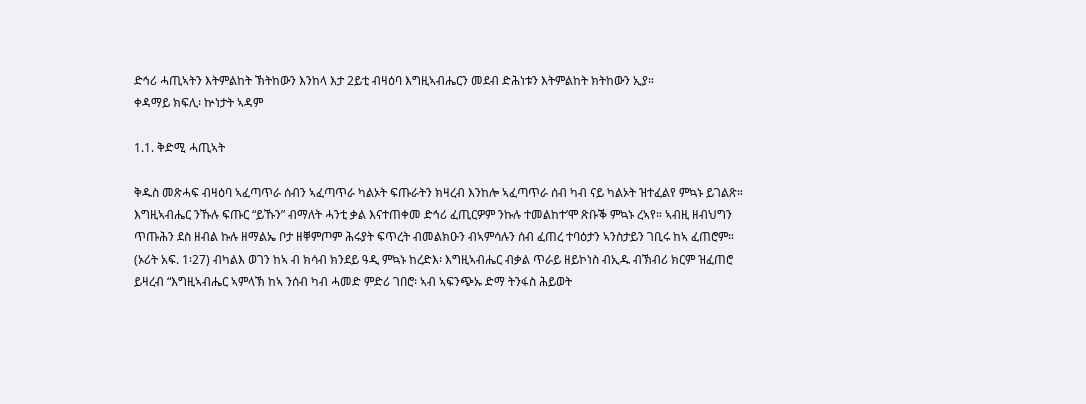ድኅሪ ሓጢኣትን እትምልከት ኽትከውን እንከላ እታ 2ይቲ ብዛዕባ እግዚኣብሔርን መደብ ድሕነቱን እትምልከት ክትከውን ኢያ።
ቀዳማይ ክፍሊ፡ ኵነታት ኣዳም

1.1. ቅድሚ ሓጢኣት

ቅዱስ መጽሓፍ ብዛዕባ ኣፈጣጥራ ሰብን ኣፈጣጥራ ካልኦት ፍጡራትን ክዛረብ እንከሎ ኣፈጣጥራ ሰብ ካብ ናይ ካልኦት ዝተፈልየ ምኳኑ ይገልጽ። እግዚኣብሔር ንኹሉ ፍጡር “ይኹን” ብማለት ሓንቲ ቃል እናተጠቀመ ድኅሪ ፈጢርዎም ንኩሉ ተመልከተ’ሞ ጽቡቕ ምኳኑ ረኣየ። ኣብዚ ዘብህግን ጥጡሕን ደስ ዘብል ኩሉ ዘማልኤ ቦታ ዘቐምጦም ሕሩያት ፍጥረት ብመልክዑን ብኣምሳሉን ሰብ ፈጠረ ተባዕታን ኣንስታይን ገቢሩ ከኣ ፈጠሮም። (ኦሪት አፍ. 1፡27) ብካልእ ወገን ከኣ ብ ክሳብ ክንደይ ዓዲ ምኳኑ ከረድእ፡ እግዚኣብሔር ብቃል ጥራይ ዘይኮነስ ብኢዱ ብኽብሪ ክርም ዝፈጠሮ ይዛረብ “እግዚኣብሔር ኣምላኽ ከኣ ንሰብ ካብ ሓመድ ምድሪ ገበሮ፡ ኣብ ኣፍንጭኡ ድማ ትንፋስ ሕይወት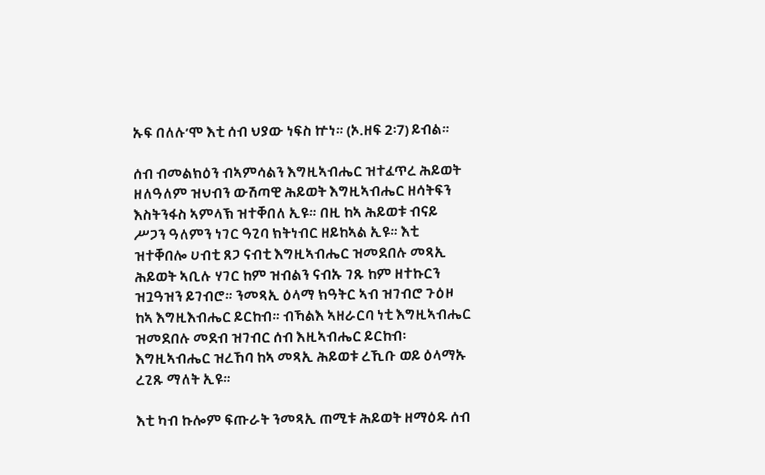ኡፍ በለሉ’ሞ እቲ ሰብ ህያው ነፍስ ኵነ። (ኦ.ዘፍ 2፡7) ይብል።

ሰብ ብመልክዕን ብኣምሳልን እግዚኣብሔር ዝተፈጥረ ሕይወት ዘለዓለም ዝህብን ውሽጣዊ ሕይወት እግዚኣብሔር ዘሳትፍን እስትንፋስ ኣምላኽ ዝተቐበለ ኢዩ። በዚ ከኣ ሕይወቱ ብናይ ሥጋን ዓለምን ነገር ዓጊባ ክትነብር ዘይከኣል ኢዩ። እቲ ዝተቐበሎ ሀብቲ ጸጋ ናብቲ እግዚኣብሔር ዝመደበሉ መጻኢ ሕይወት ኣቢሉ ሃገር ከም ዝብልን ናብኡ ገጹ ከም ዘተኩርን ዝጓዓዝን ይገብሮ። ንመጻኢ ዕላማ ክዓትር ኣብ ዝገብሮ ጉዕዞ ከኣ እግዚእብሔር ይርከብ። ብኻልእ ኣዘራርባ ነቲ እግዚኣብሔር ዝመደበሉ መደብ ዝገብር ሰብ እዚኣብሔር ይርከብ፡ እግዚኣብሔር ዝረኸባ ከኣ መጻኢ ሕይወቱ ረኺቡ ወይ ዕላማኡ ረጊጹ ማለት ኢዩ።

እቲ ካብ ኩሎም ፍጡራት ንመጻኢ ጠሚቱ ሕይወት ዘማዕዱ ሰብ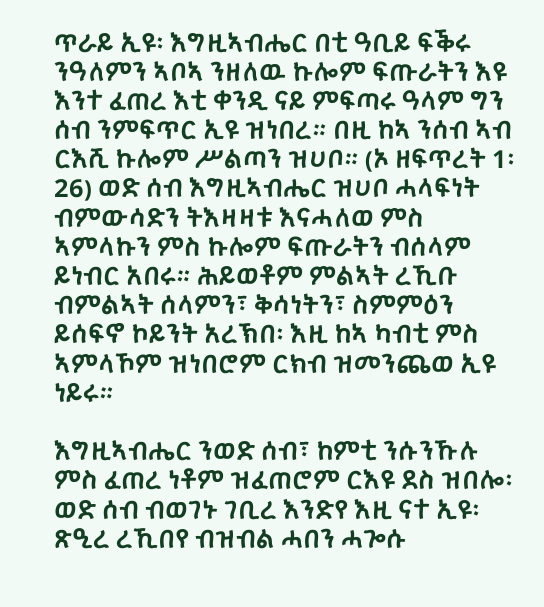ጥራይ ኢዩ፡ እግዚኣብሔር በቲ ዓቢይ ፍቕሩ ንዓለምን ኣቦኣ ንዘለዉ ኩሎም ፍጡራትን እዩ እንተ ፈጠረ እቲ ቀንዲ ናይ ምፍጣሩ ዓላም ግን ሰብ ንምፍጥር ኢዩ ዝነበረ። በዚ ከኣ ንሰብ ኣብ ርእሺ ኩሎም ሥልጣን ዝሀቦ። (ኦ ዘፍጥረት 1፡26) ወድ ሰብ እግዚኣብሔር ዝሀቦ ሓላፍነት ብምውሳድን ትእዛዛቱ እናሓለወ ምስ ኣምላኩን ምስ ኩሎም ፍጡራትን ብሰላም ይነብር አበሩ። ሕይወቶም ምልኣት ረኺቡ ብምልኣት ሰላምን፣ ቅሳነትን፣ ስምምዕን ይሰፍኖ ኮይንት አረኽበ፡ እዚ ከኣ ካብቲ ምስ ኣምላኾም ዝነበሮም ርክብ ዝመንጨወ ኢዩ ነይሩ።

እግዚኣብሔር ንወድ ሰብ፣ ከምቲ ንሱንኹሉ ምስ ፈጠረ ነቶም ዝፈጠሮም ርእዩ ደስ ዝበሎ፡ ወድ ሰብ ብወገኑ ገቢረ እንድየ እዚ ናተ ኢዩ፡ ጽዒረ ረኺበየ ብዝብል ሓበን ሓጐሱ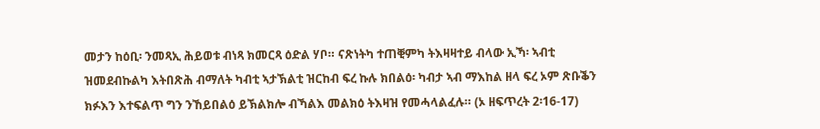መታን ከዕቢ፡ ንመጻኢ ሕይወቱ ብነጻ ክመርጻ ዕድል ሃቦ። ናጽነትካ ተጠቒምካ ትእዛዛተይ ብላው ኢኻ፡ ኣብቲ ዝመደብኩልካ እትበጽሕ ብማለት ካብቲ ኣታኽልቲ ዝርከብ ፍረ ኩሉ ክበልዕ፡ ካብታ ኣብ ማእከል ዘላ ፍረ ኦም ጽቡቕን ክፉእን እተፍልጥ ግን ንኸይበልዕ ይኽልክሎ ብኻልእ መልክዕ ትእዛዝ የመሓላልፈሉ። (ኦ ዘፍጥረት 2፡16-17)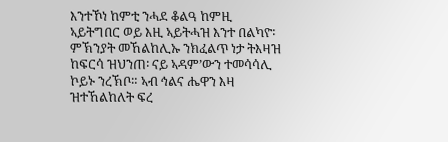እንተኾነ ከምቲ ንሓደ ቆልዓ ከምዚ ኣይትግበር ወይ እዚ ኣይትሓዝ እንተ በልካዮ፡ ምኽንያት መኸልከሊኡ ንክፈልጥ ነታ ትእዛዝ ከፍርሳ ዝህንጠ፡ ናይ ኣዳም’ውን ተመሳሳሊ ኮይኑ ንረኽቦ። ኣብ ኅልና ሔዋን እዛ ዝተኸልከለት ፍረ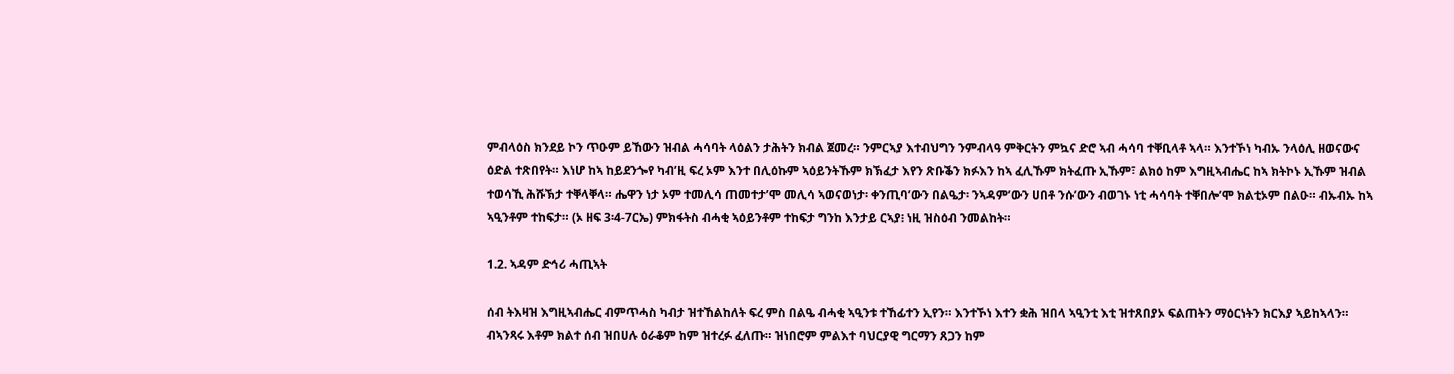ምብላዕስ ክንደይ ኮን ጥዑም ይኸውን ዝብል ሓሳባት ላዕልን ታሕትን ክብል ጀመረ። ንምርኣያ እተብህግን ንምብላዓ ምቅርትን ምኳና ድሮ ኣብ ሓሳባ ተቐቢላቶ ኣላ። እንተኾነ ካብኡ ንላዕሊ ዘወናውና ዕድል ተጽበየት። እነሆ ከኣ ከይደንጐየ ካብ’ዚ ፍረ ኦም እንተ በሊዕኩም ኣዕይንትኹም ክኽፈታ እየን ጽቡቕን ክፉእን ከኣ ፈሊኹም ክትፈጡ ኢኹም፣ ልክዕ ከም እግዚኣብሔር ከኣ ክትኮኑ ኢኹም ዝብል ተወሳኺ ሕሹኽታ ተቐላቐላ። ሔዋን ነታ ኦም ተመሊሳ ጠመተታ’ሞ መሊሳ ኣወናወነታ፡ ቀንጢባ’ውን በልዔታ፡ ንኣዳም’ውን ሀበቶ ንሱ’ውን ብወገኑ ነቲ ሓሳባት ተቐበሎ’ሞ ክልቲኦም በልዑ። ብኡብኡ ከኣ ኣዒንቶም ተከፍታ። (ኦ ዘፍ 3፡4-7ርኤ) ምክፋትስ ብሓቂ ኣዕይንቶም ተከፍታ ግንከ እንታይ ርኣያ፧ ነዚ ዝስዕብ ንመልከት።

1.2. ኣዳም ድኅሪ ሓጢኣት

ሰብ ትእዛዝ እግዚኣብሔር ብምጥሓስ ካብታ ዝተኸልከለት ፍረ ምስ በልዔ ብሓቂ ኣዒንቱ ተኸፊተን ኢየን። እንተኾነ እተን ቋሕ ዝበላ ኣዒንቲ እቲ ዝተጸበያኦ ፍልጠትን ማዕርነትን ክርእያ ኣይከኣላን። ብኣንጻሩ እቶም ክልተ ሰብ ዝበሀሉ ዕራቆም ከም ዝተረፉ ፈለጡ። ዝነበሮም ምልእተ ባህርያዊ ግርማን ጸጋን ከም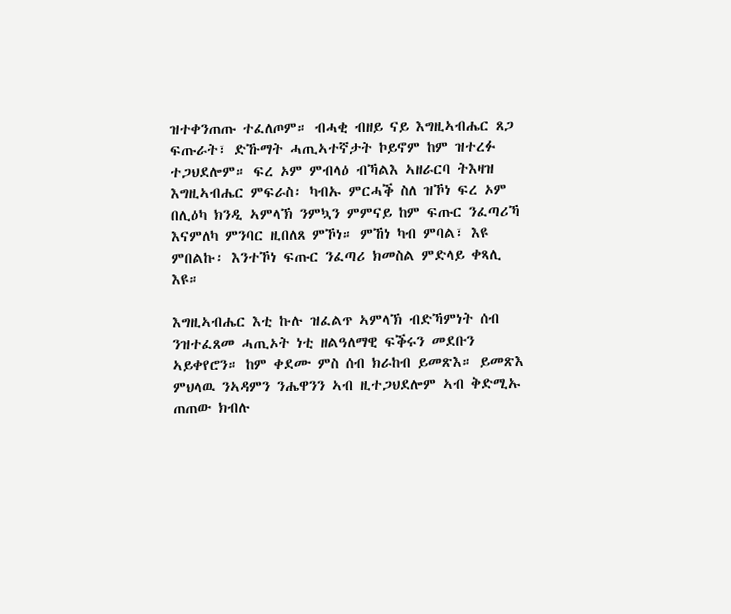ዝተቀንጠጡ ተፈለጦም። ብሓቂ ብዘይ ናይ እግዚኣብሔር ጸጋ ፍጡራት፣ ድኹማት ሓጢኣተኛታት ኮይኖም ከም ዝተረፉ ተጋህደሎም። ፍረ ኦም ምብላዕ ብኻልእ ኣዘራርባ ትእዛዝ እግዚኣብሔር ምፍራስ፡ ካብኡ ምርሓቕ ስለ ዝኾነ ፍረ ኦም በሊዕካ ክንዲ ኣምላኽ ንምኳን ምምናይ ከም ፍጡር ንፈጣሪኻ እናምለካ ምንባር ዚበለጸ ምኾነ። ምኸነ ካብ ምባል፣ እዩ ምበልኩ፡ እንተኾነ ፍጡር ንፈጣሪ ክመስል ምድላይ ቀጻሊ እዩ።

እግዚኣብሔር እቲ ኩሉ ዝፈልጥ ኣምላኽ ብድኻምነት ሰብ ንዝተፈጸመ ሓጢኦት ነቲ ዘልዓለማዊ ፍቕሩን መደቡን ኣይቀየሮን። ከም ቀደሙ ምስ ሰብ ክራከብ ይመጽእ። ይመጽእ ምህላዉ ንኣዳምን ንሔዋንን ኣብ ዚተጋህደሎም ኣብ ቅድሚኡ ጠጠው ክብሉ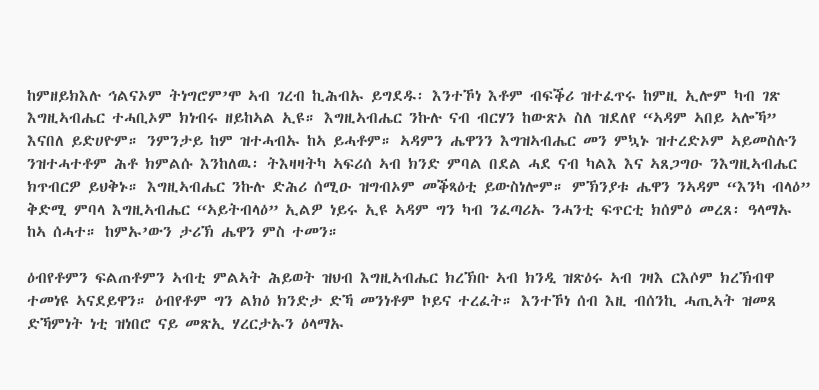ከምዘይክእሉ ኅልናኦም ትነግሮም’ሞ ኣብ ገረብ ኪሕብኡ ይግደዱ፡ እንተኾነ እቶም ብፍቕሪ ዝተፈጥሩ ከምዚ ኢሎም ካብ ገጽ እግዚኣብሔር ተሓቢኦም ክነብሩ ዘይከኣል ኢዩ። እግዚኣብሔር ንኩሉ ናብ ብርሃን ከውጽኦ ስለ ዝደለየ “ኣዳም ኣበይ ኣሎኻ” እናበለ ይድሀዮም። ንምንታይ ከም ዝተሓብኡ ከኣ ይሓቶም። ኣዳምን ሔዋንን እግዝኣብሔር መን ምኳኑ ዝተረድኦም ኣይመስሉን ንዝተሓተቶም ሕቶ ክምልሱ እንከለዉ፡ ትእዛዛትካ ኣፍሪሰ ኣብ ክንድ ምባል በደል ሓደ ናብ ካልእ እና ኣጸጋግዑ ንእግዚኣብሔር ክጥብርዎ ይህቅኑ። እግዚኣብሔር ንኩሉ ድሕሪ ሰሚዑ ዝግብኦም መቕጻዕቲ ይውስነሎም። ምኽንያቱ ሔዋን ንኣዳም “እንካ ብላዕ” ቅድሚ ምባላ እግዚኣብሔር “ኣይትብላዕ” ኢልዎ ነይሩ ኢዩ ኣዳም ግን ካብ ንፈጣሪኡ ንሓንቲ ፍጥርቲ ክሰምዕ መረጸ፡ ዓላማኡ ከኣ ሰሓተ። ከምኡ’ውን ታሪኽ ሔዋን ምስ ተመን።

ዕብየቶምን ፍልጠቶምን ኣብቲ ምልኣት ሕይወት ዝህብ እግዚኣብሔር ክረኽቡ ኣብ ክንዲ ዝጽዕሩ ኣብ ገዛእ ርእሶም ክረኽብዋ ተመነዩ ኣናደይዋን። ዕብየቶም ግን ልክዕ ክንድታ ድኻ መንነቶም ኮይና ተረፈት። እንተኾነ ሰብ እዚ ብሰንኪ ሓጢኣት ዝመጸ ድኻምነት ነቲ ዝነበሮ ናይ መጽኢ ሃረርታኡን ዕላማኡ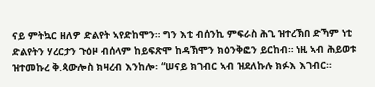ናይ ምትኳር ዘለዎ ድልየት ኣየድከሞን። ግን እቲ ብሰንኪ ምፍራስ ሕጊ ዝተረኽበ ድኻም ነቲ ድልየትን ሃረርታን ጉዕዞ ብሰላም ከይፍጽሞ ከዳኽሞን ክዕንቅፎን ይርከብ። ነዚ ኣብ ሕይወቱ ዝተመኩረ ቅ.ጳውሎስ ክዛረብ እንከሎ፡ “ሠናይ ክገብር ኣብ ዝደለኩሉ ክፉእ እገብር።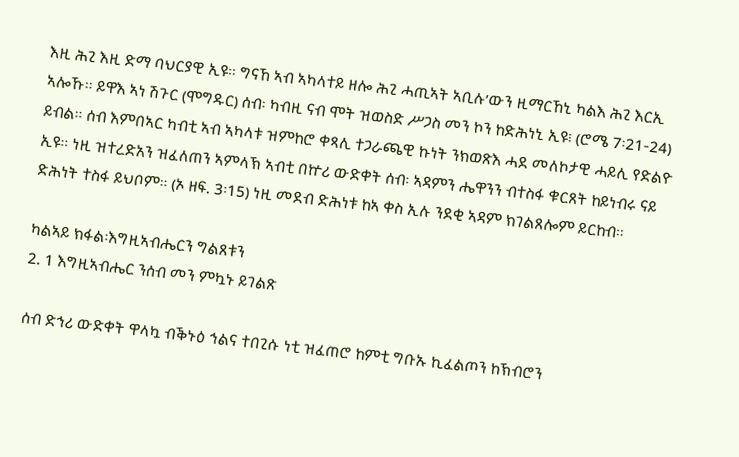እዚ ሕጊ እዚ ድማ ባህርያዊ ኢዩ። ግናኸ ኣብ ኣካላተይ ዘሎ ሕጊ ሓጢኣት ኣቢሉ’ውን ዚማርኸኒ ካልእ ሕጊ እርኢ ኣሎኹ። ይዋእ ኣነ ሽጉር (ሞግዱር) ሰብ፡ ካብዚ ናብ ሞት ዝወስድ ሥጋስ መን ኮን ከድሕነኒ ኢዩ፧ (ሮሜ 7፡21-24) ይብል። ሰብ እምበኣር ካብቲ ኣብ ኣካላቱ ዝምከሮ ቀጻሊ ተጋራጫዊ ኩነት ንክወጽእ ሓደ መለኮታዊ ሓይሊ የድልዮ ኢዩ። ነዚ ዝተረድአን ዝፈለጠን ኣምላኽ ኣብቲ በኵሪ ውድቀት ሰብ፡ ኣዳምን ሔዋንን ብተስፋ ቁርጸት ከይነብሩ ናይ ድሕነት ተስፋ ይህቦም። (ኦ ዘፍ. 3፡15) ነዚ መደብ ድሕነቱ ከኣ ቀስ ኢሉ ንደቂ ኣዳም ክገልጸሎም ይርከብ።

ካልኣይ ክፋል፡እግዚኣብሔርን ግልጸቱን
2. 1 እግዚኣብሔር ንሰብ መን ምኳኑ ይገልጽ

ሰብ ድኅሪ ውድቀት ዋላኳ ብቕኑዕ ኅልና ተበጊሱ ነቲ ዝፈጠሮ ከምቲ ግቡኡ ኪፈልጦን ከኽብሮን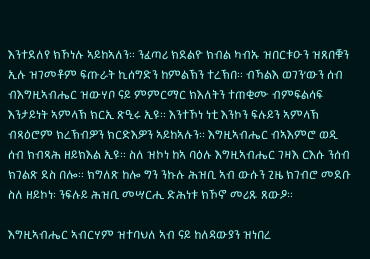እንተደለየ ክኾነሉ ኣይከኣለን። ንፈጣሪ ክደልዮ ክብል ካብኡ ዝበርቱዑን ዝጸበቑን ኢሉ ዝገመቶም ፍጡራት ኪሰግድን ከምልኽን ተረኽበ። ብኻልእ ወገን’ውን ሰብ ብእግዚኣብሔር ዝውሃቦ ናይ ምምርማር ክእለትን ተጠቂሙ ብምፍልሳፍ እንታይነት ኣምላኽ ክርኢ ጽዒሩ ኢዩ። እንተኾነ ነቲ እንኮን ፍሉይን ኣምላኽ ብጻዕሮም ክረኽብዎን ክርድእዎን ኣይከኣሉን። እግዚኣብሔር ብኣእምሮ ወዲ ሰብ ክብጻሕ ዘይክእል ኢዩ። ስለ ዝኮነ ከኣ ባዕሉ እግዚኣብሔር ገዛእ ርእሱ ንሰብ ክገልጽ ደስ በሎ። ክግለጽ ከሎ ግን ንኩሉ ሕዝቢ ኣብ ውሱን ጊዜ ክገብሮ መደቡ ስለ ዘይኮነ፡ ንፍሉይ ሕዝቢ መሣርሒ ድሕነቱ ክኾኖ መሪጹ ጸውዖ።

እግዚኣብሔር ኣብርሃም ዝተባህለ ኣብ ናይ ከለዳውያን ዝነበረ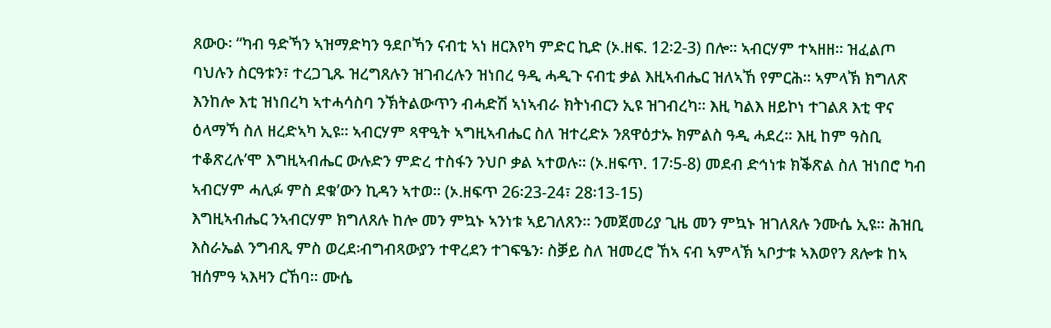ጸውዑ፡ “ካብ ዓድኻን ኣዝማድካን ዓደቦኻን ናብቲ ኣነ ዘርእየካ ምድር ኪድ (ኦ.ዘፍ. 12፡2-3) በሎ። ኣብርሃም ተኣዘዘ። ዝፈልጦ ባህሉን ስርዓቱን፣ ተረጋጊጹ ዝረግጸሉን ዝገብረሉን ዝነበረ ዓዲ ሓዲጉ ናብቲ ቃል እዚኣብሔር ዝለኣኸ የምርሕ። ኣምላኽ ክግለጽ እንከሎ እቲ ዝነበረካ ኣተሓሳስባ ንኽትልውጥን ብሓድሽ ኣነኣብራ ክትነብርን ኢዩ ዝገብረካ። እዚ ካልእ ዘይኮነ ተገልጸ እቲ ዋና ዕላማኻ ስለ ዘረድኣካ ኢዩ። ኣብርሃም ጻዋዒት ኣግዚኣብሔር ስለ ዝተረድኦ ንጸዋዕታኡ ክምልስ ዓዲ ሓደረ። እዚ ከም ዓስቢ ተቆጽረሉ’ሞ እግዚኣብሔር ውሉድን ምድረ ተስፋን ንህቦ ቃል ኣተወሉ። (ኦ.ዘፍጥ. 17፡5-8) መደብ ድኅነቱ ክቕጽል ስለ ዝነበሮ ካብ ኣብርሃም ሓሊፉ ምስ ደቁ’ውን ኪዳን ኣተወ። (ኦ.ዘፍጥ 26፡23-24፣ 28፡13-15)
እግዚኣብሔር ንኣብርሃም ክግለጸሉ ከሎ መን ምኳኑ ኣንነቱ ኣይገለጸን። ንመጀመሪያ ጊዜ መን ምኳኑ ዝገለጸሉ ንሙሴ ኢዩ። ሕዝቢ እስራኤል ንግብጺ ምስ ወረደ፡ብግብጻውያን ተዋረደን ተገፍዔን፡ ስቓይ ስለ ዝመረሮ ኸኣ ናብ ኣምላኽ ኣቦታቱ ኣእወየን ጸሎቱ ከኣ ዝሰምዓ ኣእዛን ርኸባ። ሙሴ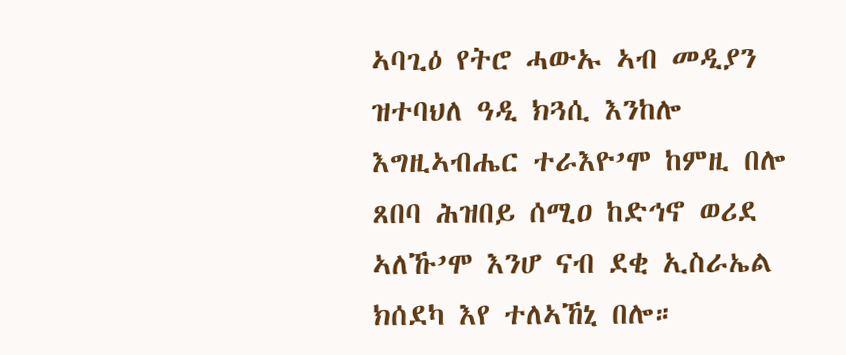ኣባጊዕ የትሮ ሓውኡ ኣብ መዲያን ዝተባህለ ዓዲ ክጓሲ እንከሎ እግዚኣብሔር ተራእዮ’ሞ ከምዚ በሎ ጸበባ ሕዝበይ ሰሚዐ ከድኅኖ ወሪደ ኣለኹ’ሞ እንሆ ናብ ደቂ ኢስራኤል ክሰደካ እየ ተለኣኸኒ በሎ።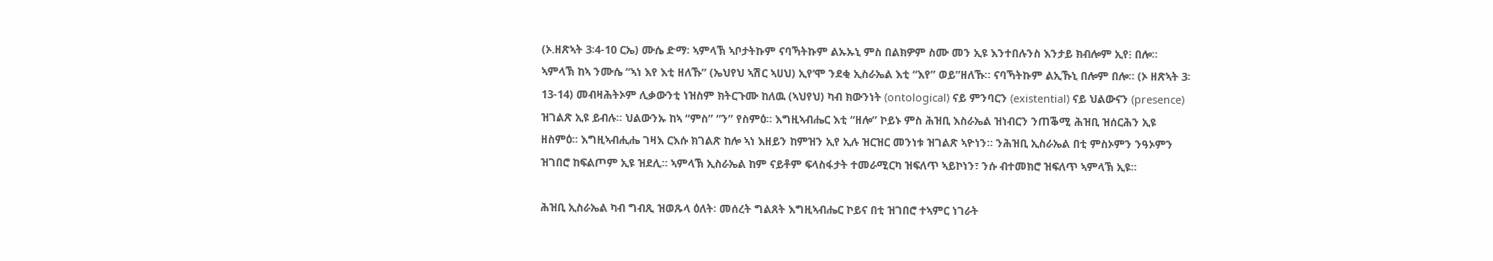(ኦ.ዘጽኣት 3፡4-10 ርኤ) ሙሴ ድማ፡ ኣምላኽ ኣቦታትኩም ናባኻትኩም ልኡኡኒ ምስ በልክዎም ስሙ መን ኢዩ እንተበሉንስ እንታይ ክብሎም ኢየ፧ በሎ። ኣምላኽ ከኣ ንሙሴ “ኣነ እየ እቲ ዘለኹ” (ኤህየህ ኣሽር ኣሀህ) ኢየ’ሞ ንደቂ ኢስራኤል እቲ “እየ” ወይ”ዘለኹ። ናባኻትኩም ልኢኹኒ በሎም በሎ። (ኦ ዘጽኣት 3፡13-14) መብዛሕትኦም ሊቃውንቲ ነዝስም ክትርጉሙ ከለዉ (ኣህየህ) ካብ ክውንነት (ontological) ናይ ምንባርን (existential) ናይ ህልውናን (presence) ዝገልጽ ኢዩ ይብሉ። ህልውንኡ ከኣ “ምስ” “ን” የስምዕ። እግዚኣብሔር እቲ “ዘሎ” ኮይኑ ምስ ሕዝቢ እስራኤል ዝነብርን ንጠቕሚ ሕዝቢ ዝሰርሕን ኢዩ ዘስምዕ። እግዚኣብሒሔ ገዛእ ርእሱ ክገልጽ ከሎ ኣነ እዘይን ከምዝን ኢየ ኢሉ ዝርዝር መንነቱ ዝገልጽ ኣዮነን። ንሕዝቢ ኢስራኤል በቲ ምስኦምን ንዓኦምን ዝገበሮ ከፍልጦም ኢዩ ዝደሊ። ኣምላኽ ኢስራኤል ከም ናይቶም ፍላስፋታት ተመራሚርካ ዝፍለጥ ኣይኮነን፣ ንሱ ብተመክሮ ዝፍለጥ ኣምላኽ ኢዩ።

ሕዝቢ ኢስራኤል ካብ ግብጺ ዝወጹላ ዕለት፡ መሰረት ግልጸት እግዚኣብሔር ኮይና በቲ ዝገበሮ ተኣምር ነገራት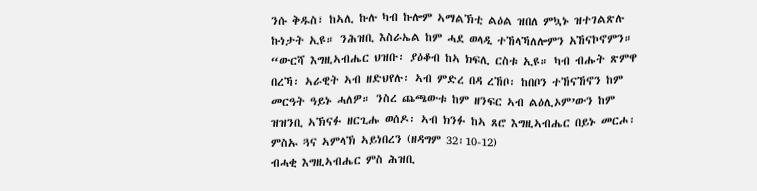ንሱ ቅዱስ፣ ከኣሊ ኩሉ ካብ ኩሎም ኣማልኽቲ ልዕል ዝበለ ምኳኑ ዝተገልጽሉ ኩነታት ኢዩ። ንሕዝቢ እስራኤል ከም ሓደ ወላዲ ተኸላኻለሎምን አኸናኮኖምን። “ውርሻ እግዚኣብሔር ህዝቡ፡ ያዕቆብ ከኣ ክፍሊ ርስቱ ኢዩ። ካብ ብሑት ጽምዋ በረኻ፡ ኣራዊት ኣብ ዘድህየሉ፡ ኣብ ምድረ በዳ ረኸቦ፡ ከበቦን ተኸናኸኖን ከም መርዓት ዓይኑ ሓለዎ። ንስረ ጨጫውቱ ከም ዘንፍር ኣብ ልዕሊኦም’ውን ከም ዝዝንቢ ኣኽናፉ ዘርጊሑ ወሰዶ፡ ኣብ ክንፉ ከኣ ጸሮ እግዚኣብሔር በይኑ መርሖ፡ ምስኡ ጓና ኣምላኽ ኣይነበረን (ዘዳግም 32፡10-12)
ብሓቂ እግዚኣብሔር ምስ ሕዝቢ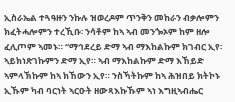ኢስራኤል ተጓዓዙን ንኩሉ ዝወረዶም ጥንቅን መከራን ብቃሎምን ክፈትሓሎምን ተረኺቡ፡ ንሳቶም ከኣ ኣብ መንጐኦም ከም ዘሎ ፈሊጦም ኣመኑ። “ማኅደረይ ድማ ኣብ ማእከልኩም ክገብር ኢየ፡ ኣይክነጽገኩምን ድማ ኢየ። ኣብ ማእከልኩም ድማ እኸይድ ኣምላኽኩም ከኣ ክኸውን ኢየ። ንስኻትኩም ከኣ ሕዝበይ ክትኮኑ ኢኹም ካብ ባርነት ኣርዑት ዘውጻእኩኹም ኣነ እግዚኣብሔር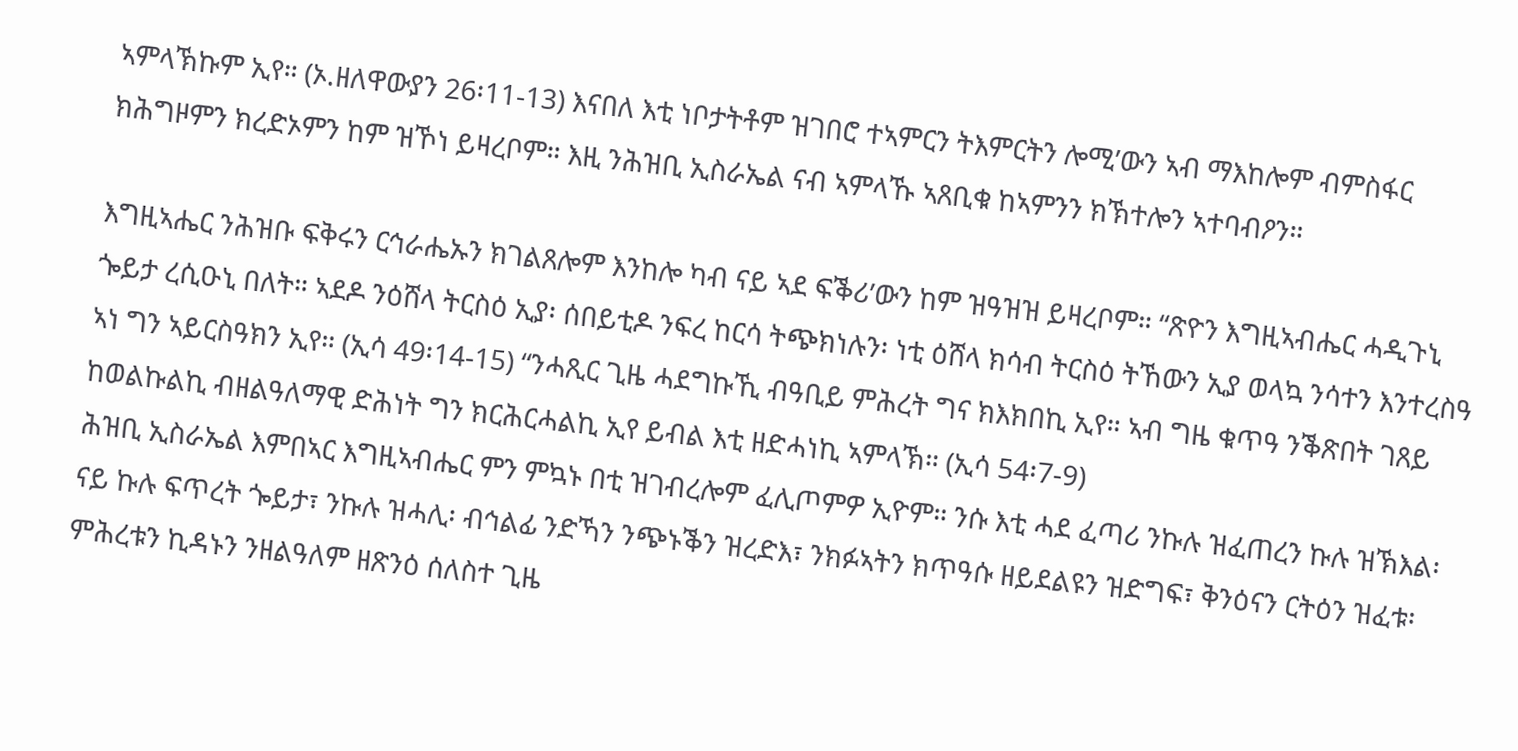ኣምላኽኩም ኢየ። (ኦ.ዘለዋውያን 26፡11-13) እናበለ እቲ ነቦታትቶም ዝገበሮ ተኣምርን ትእምርትን ሎሚ’ውን ኣብ ማእከሎም ብምስፋር ክሕግዞምን ክረድኦምን ከም ዝኾነ ይዛረቦም። እዚ ንሕዝቢ ኢስራኤል ናብ ኣምላኹ ኣጸቢቁ ከኣምንን ክኽተሎን ኣተባብዖን።

እግዚኣሔር ንሕዝቡ ፍቅሩን ርኅራሔኡን ክገልጸሎም እንከሎ ካብ ናይ ኣደ ፍቕሪ’ውን ከም ዝዓዝዝ ይዛረቦም። “ጽዮን እግዚኣብሔር ሓዲጉኒ ጐይታ ረሲዑኒ በለት። ኣደዶ ንዕሸላ ትርስዕ ኢያ፡ ሰበይቲዶ ንፍረ ከርሳ ትጭክነሉን፡ ነቲ ዕሸላ ክሳብ ትርስዕ ትኸውን ኢያ ወላኳ ንሳተን እንተረስዓ ኣነ ግን ኣይርስዓክን ኢየ። (ኢሳ 49፡14-15) “ንሓጺር ጊዜ ሓደግኩኺ ብዓቢይ ምሕረት ግና ክእክበኪ ኢየ። ኣብ ግዜ ቁጥዓ ንቕጽበት ገጸይ ከወልኩልኪ ብዘልዓለማዊ ድሕነት ግን ክርሕርሓልኪ ኢየ ይብል እቲ ዘድሓነኪ ኣምላኽ። (ኢሳ 54፡7-9)
ሕዝቢ ኢስራኤል እምበኣር እግዚኣብሔር ምን ምኳኑ በቲ ዝገብረሎም ፈሊጦምዎ ኢዮም። ንሱ እቲ ሓደ ፈጣሪ ንኩሉ ዝፈጠረን ኩሉ ዝኽእል፡ ናይ ኩሉ ፍጥረት ጐይታ፣ ንኩሉ ዝሓሊ፡ ብኅልፊ ንድኻን ንጭኑቕን ዝረድእ፣ ንክፉኣትን ክጥዓሱ ዘይደልዩን ዝድግፍ፣ ቅንዕናን ርትዕን ዝፈቱ፡ ምሕረቱን ኪዳኑን ንዘልዓለም ዘጽንዕ ሰለስተ ጊዜ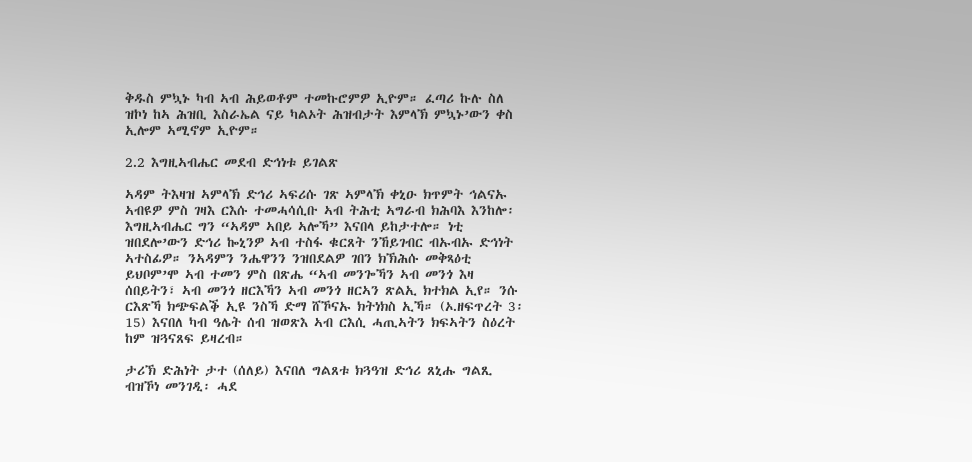ቅዱስ ምኳኑ ካብ ኣብ ሕይወቶም ተመኩሮምዎ ኢዮም። ፈጣሪ ኩሉ ስለ ዝኮነ ከኣ ሕዝቢ እስራኤል ናይ ካልኦት ሕዝብታት እምላኽ ምኳኑ’ውን ቀስ ኢሎም ኣሚኖም ኢዮም።

2.2 እግዚኣብሔር መደብ ድኅነቱ ይገልጽ

ኣዳም ትእዛዝ ኣምላኽ ድኅሪ ኣፍሪሱ ገጽ ኣምላኽ ቀኒዑ ክጥምት ኅልናኡ ኣብዩዎ ምስ ገዛእ ርእሱ ተመሓሳሲቡ ኣብ ትሕቲ ኣግራብ ክሕባእ እንከሎ፡ እግዚኣብሔር ግን “ኣዳም ኣበይ ኣሎኻ” እናበላ ይከታተሎ። ነቲ ዝበደሎ’ውን ድኅሪ ኰኒንዎ ኣብ ተስፋ ቁርጸት ንኸይገብር ብኡብኡ ድኅነት ኣተስፊዎ። ንኣዳምን ንሔዋንን ንዝበደልዎ ገበን ክኽሕሱ መቅጻዕቲ ይህቦም’ሞ ኣብ ተመን ምስ በጽሔ “ኣብ መንጐኻን ኣብ መንጎ እዛ ሰበይትን፣ ኣብ መንጎ ዘርእኻን ኣብ መንጎ ዘርኣን ጽልኢ ክተክል ኢየ። ንሱ ርእጽኻ ክጭፍልቕ ኢዩ ንስኻ ድማ ሸኾናኡ ክትነክስ ኢኻ። (ኦ.ዘፍጥረት 3፡15) እናበለ ካብ ዓሌት ሰብ ዝወጽእ ኣብ ርእሲ ሓጢኣትን ክፍኣትን ስዕረት ከም ዝጓናጸፍ ይዛረብ።

ታሪኽ ድሕነት ታተ (ሰለይ) እናበለ ግልጸቱ ክጓዓዝ ድኅሪ ጸኒሑ ግልጺ ብዝኾነ መንገዲ፡ ሓደ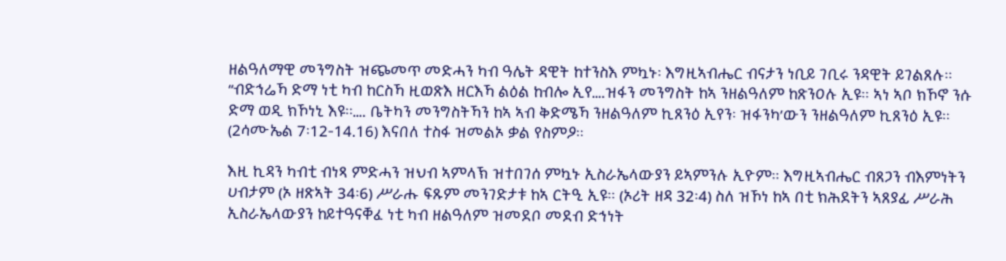ዘልዓለማዊ መንግስት ዝጭመጥ መድሓን ካብ ዓሌት ዳዊት ከተንስእ ምኳኑ፡ እግዚኣብሔር ብናታን ነቢይ ገቢሩ ንዳዊት ይገልጸሉ። “ብድኅሬኻ ድማ ነቲ ካብ ከርስኻ ዚወጽእ ዘርእኻ ልዕል ከብሎ ኢየ….ዝፋን መንግስት ከኣ ንዘልዓለም ከጽንዐሉ ኢዩ። ኣነ ኣቦ ክኾኖ ንሱ ድማ ወዲ ክኾነኒ እዩ።…. ቤትካን መንግስትኻን ከኣ ኣብ ቅድሜኻ ንዘልዓለም ኪጸንዕ ኢየን፡ ዝፋንካ’ውን ንዘልዓለም ኪጸንዕ ኢዩ። (2ሳሙኤል 7፡12-14.16) እናበለ ተስፋ ዝመልኦ ቃል የስምዖ።

እዚ ኪዳን ካብቲ ብነጻ ምድሓን ዝህብ ኣምላኽ ዝተበገሰ ምኳኑ ኢስራኤላውያን ይኣምንሉ ኢዮም። እግዚኣብሔር ብጸጋን ብእምነትን ሀብታም (ኦ ዘጽኣት 34፡6) ሥራሑ ፍጹም መንገድታቱ ከኣ ርትዒ ኢዩ። (ኦሪት ዘዳ 32፡4) ስለ ዝኾነ ከኣ በቲ ክሕደትን ኣጸያፊ ሥራሕ ኢስራኤላውያን ከይተዓናቐፈ ነቲ ካብ ዘልዓለም ዝመደቦ መደብ ድኅነት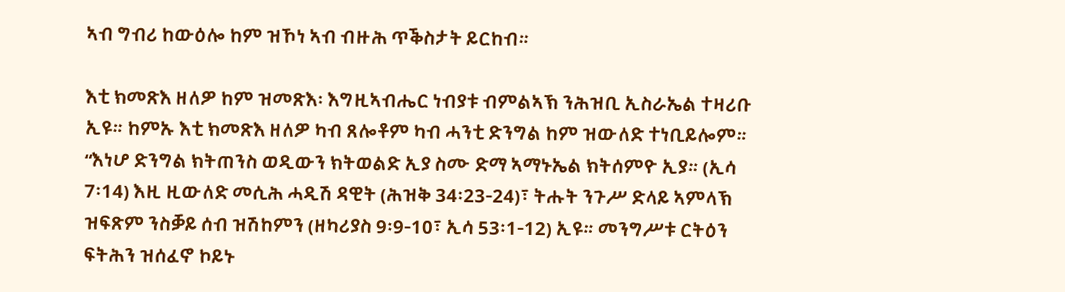ኣብ ግብሪ ከውዕሎ ከም ዝኾነ ኣብ ብዙሕ ጥቕስታት ይርከብ።

እቲ ክመጽእ ዘለዎ ከም ዝመጽእ፡ እግዚኣብሔር ነብያቱ ብምልኣኽ ንሕዝቢ ኢስራኤል ተዛሪቡ ኢዩ። ከምኡ እቲ ክመጽእ ዘለዎ ካብ ጸሎቶም ካብ ሓንቲ ድንግል ከም ዝውለድ ተነቢይሎም። “እነሆ ድንግል ክትጠንስ ወዲውን ክትወልድ ኢያ ስሙ ድማ ኣማኑኤል ክትሰምዮ ኢያ። (ኢሳ 7፡14) እዚ ዚውለድ መሲሕ ሓዲሽ ዳዊት (ሕዝቅ 34፡23-24)፣ ትሑት ንጉሥ ድላይ ኣምላኽ ዝፍጽም ንስቓይ ሰብ ዝሽከምን (ዘካሪያስ 9፡9-10፣ ኢሳ 53፡1-12) ኢዩ። መንግሥቱ ርትዕን ፍትሕን ዝሰፈኖ ኮይኑ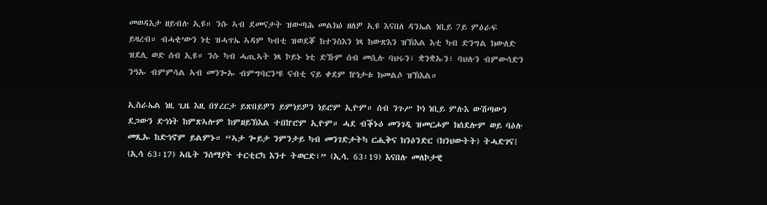መወዳእታ ዘይብሉ ኢዩ። ንሱ ኣብ ደመናታት ዝውጣሕ መልክዕ ዘለዎ ኢዩ እናበለ ዳንኤል ነቢይ 7ይ ምዕራፍ ይዛረብ። ብሓቂ’ውን ነቲ ዝሓጥኤ ኣዳም ካብቲ ዝወደቖ ከተንስእን ነጻ ከውጽእን ዝኽእል እቲ ካብ ድንግል ክውለድ ዝደሊ ወድ ሰብ ኢዩ። ንሱ ካብ ሓጢኣት ነጻ ኮይኑ ነቲ ድኹም ሰብ መሲሉ ባህሩን፣ ቋንቋኡን፣ ባህሉን ብምውሳድን ንዓኡ ብምምሳል ኣብ መንጐኡ ብምግባርን’ዩ ናብቲ ናይ ቀደም ኵነታቱ ክመልሶ ዝኽእል።

ኢስራኤል ነዚ ጊዜ እዚ በሃረርታ ይጽበይዎን ይምነይዎን ነይሮም ኢዮም። ሰብ ንጉሥ ኮነ ነቢይ ምሉእ ውሽጣውን ደጋውን ድኅነት ከምጽኣሎም ከምዘይኽእል ተበኵሮም ኢዮም። ሓደ ብቕኑዕ መንገዲ ዝመርሖም ክሰደሎም ወይ ባዕሉ መጺኡ ከድኅኖም ይልምኑ። “ኣታ ጐይታ ንምንታይ ካብ መንገድታትካ ርሒቅና ክንዕንድር (ክንህውትት) ትሓድገና፧ (ኢሳ 63፡17) ኣቤት ንሰማያት ተርቲርካ እንተ ትወርድ፣” (ኢሳ. 63፡19) እናበሉ መለኮታዊ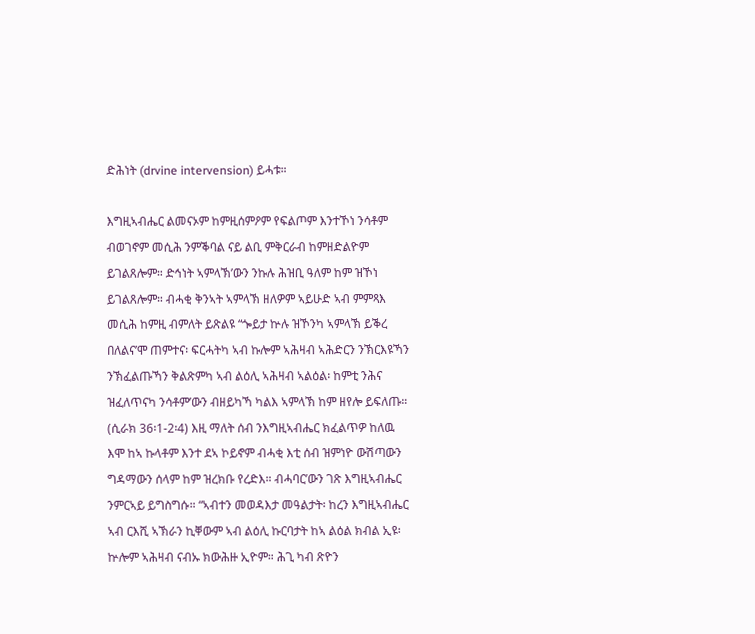ድሕነት (drvine intervension) ይሓቱ።

እግዚኣብሔር ልመናኦም ከምዚሰምዖም የፍልጦም እንተኾነ ንሳቶም ብወገኖም መሲሕ ንምቕባል ናይ ልቢ ምቅርራብ ከምዘድልዮም ይገልጸሎም። ድኅነት ኣምላኽ’ውን ንኩሉ ሕዝቢ ዓለም ከም ዝኾነ ይገልጸሎም። ብሓቂ ቅንኣት ኣምላኽ ዘለዎም ኣይሁድ ኣብ ምምጻእ መሲሕ ከምዚ ብምለት ይጽልዩ “ጐይታ ኵሉ ዝኾንካ ኣምላኽ ይቕረ በለልና’ሞ ጠምተና፡ ፍርሓትካ ኣብ ኩሎም ኣሕዛብ ኣሕድርን ንኽርእዩኻን ንኽፈልጡኻን ቅልጽምካ ኣብ ልዕሊ ኣሕዛብ ኣልዕል፡ ከምቲ ንሕና ዝፈለጥናካ ንሳቶም’ውን ብዘይካኻ ካልእ ኣምላኽ ከም ዘየሎ ይፍለጡ። (ሲራክ 36፡1-2፡4) እዚ ማለት ሰብ ንእግዚኣብሔር ክፈልጥዎ ከለዉ እሞ ከኣ ኩላቶም እንተ ደኣ ኮይኖም ብሓቂ እቲ ሰብ ዝምነዮ ውሽጣውን ግዳማውን ሰላም ከም ዝረክቡ የረድእ። ብሓባር’ውን ገጽ እግዚኣብሔር ንምርኣይ ይግስግሱ። “ኣብተን መወዳእታ መዓልታት፡ ከረን እግዚኣብሔር ኣብ ርእሺ ኣኽራን ኪቐውም ኣብ ልዕሊ ኩርባታት ከኣ ልዕል ክብል ኢዩ፡ ኵሎም ኣሕዛብ ናብኡ ክውሕዙ ኢዮም። ሕጊ ካብ ጽዮን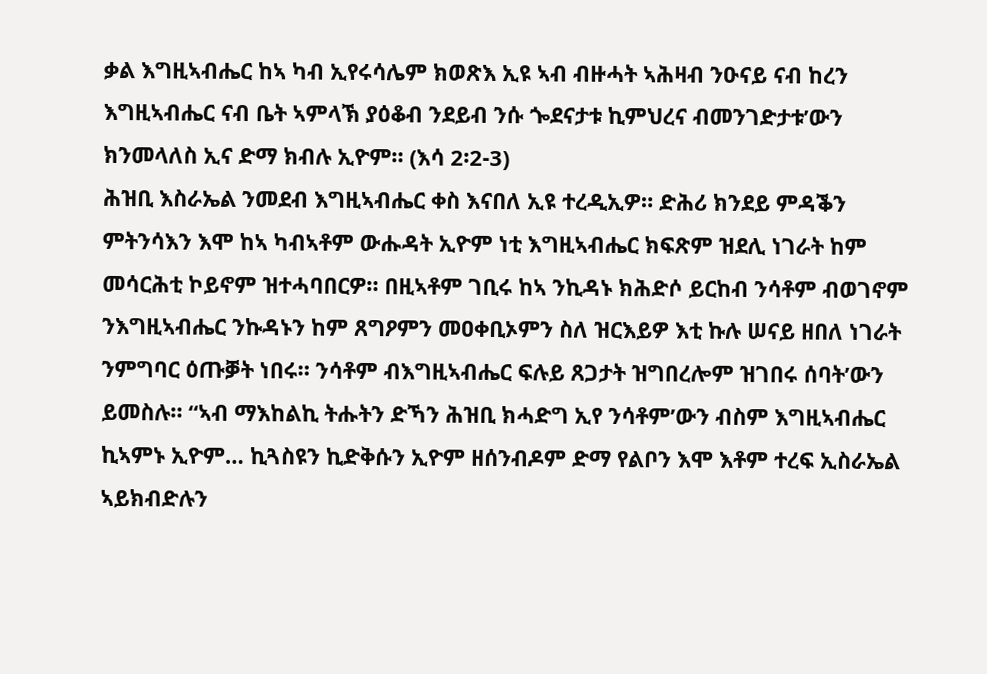ቃል እግዚኣብሔር ከኣ ካብ ኢየሩሳሌም ክወጽእ ኢዩ ኣብ ብዙሓት ኣሕዛብ ንዑናይ ናብ ከረን እግዚኣብሔር ናብ ቤት ኣምላኽ ያዕቆብ ንደይብ ንሱ ጐደናታቱ ኪምህረና ብመንገድታቱ’ውን ክንመላለስ ኢና ድማ ክብሉ ኢዮም። (እሳ 2፡2-3)
ሕዝቢ እስራኤል ንመደብ እግዚኣብሔር ቀስ እናበለ ኢዩ ተረዲኢዎ። ድሕሪ ክንደይ ምዳቕን ምትንሳእን እሞ ከኣ ካብኣቶም ውሑዳት ኢዮም ነቲ እግዚኣብሔር ክፍጽም ዝደሊ ነገራት ከም መሳርሕቲ ኮይኖም ዝተሓባበርዎ። በዚኣቶም ገቢሩ ከኣ ንኪዳኑ ክሕድሶ ይርከብ ንሳቶም ብወገኖም ንእግዚኣብሔር ንኩዳኑን ከም ጸግዖምን መዐቀቢኦምን ስለ ዝርእይዎ እቲ ኩሉ ሠናይ ዘበለ ነገራት ንምግባር ዕጡቓት ነበሩ። ንሳቶም ብእግዚኣብሔር ፍሉይ ጸጋታት ዝግበረሎም ዝገበሩ ሰባት’ውን ይመስሉ። “ኣብ ማእከልኪ ትሑትን ድኻን ሕዝቢ ክሓድግ ኢየ ንሳቶም’ውን ብስም እግዚኣብሔር ኪኣምኑ ኢዮም… ኪጓስዩን ኪድቅሱን ኢዮም ዘሰንብዶም ድማ የልቦን እሞ እቶም ተረፍ ኢስራኤል ኣይክብድሉን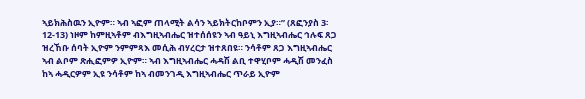ኣይክሕስዉን ኢዮም። ኣብ ኣፎም ጠላሚት ልሳን ኣይክትርከቦምን ኢያ።” (ጸፎንያስ 3፡12-13) ነዞም ከምዚኣቶም ብእግዚኣብሔር ዝተሰሰዩን ኣብ ዓይኒ እግዚኣብሔር ኅሉፍ ጸጋ ዝረኸቡ ሰባት ኢዮም ንምምጻእ መሲሕ ብሃረርታ ዝተጸበዩ። ንሳቶም ጸጋ እግዚኣብሔር ኣብ ልቦም ጽሒፎምዎ ኢዮም። ኣብ እግዚኣብሔር ሓዳሽ ልቢ ተዋሂቦም ሓዲሽ መንፈስ ከኣ ሓዲርዎም ኢዩ ንሳቶም ከኣ ብመንገዲ እግዚኣብሔር ጥራይ ኢዮም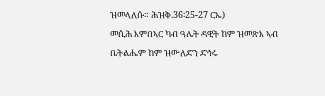ዝመላለሱ። ሕዝቅ.36፡25-27 ርኤ)
መሲሕ እምበኣር ካብ ዓሌት ዳዊት ከም ዝመጽእ ኣብ ቤትልሔም ከም ዝውለድን ድኅሩ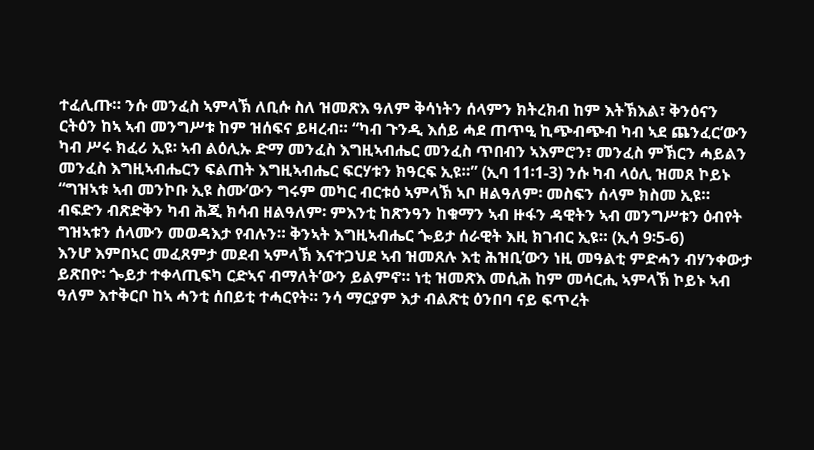ተፈሊጡ። ንሱ መንፈስ ኣምላኽ ለቢሱ ስለ ዝመጽእ ዓለም ቅሳነትን ሰላምን ክትረክብ ከም እትኽእል፣ ቅንዕናን ርትዕን ከኣ ኣብ መንግሥቱ ከም ዝሰፍና ይዛረብ። “ካብ ጉንዲ እሰይ ሓደ ጠጥዒ ኪጭብጭብ ካብ ኣደ ጨንፈር’ውን ካብ ሥሩ ክፈሪ ኢዩ፡ ኣብ ልዕሊኡ ድማ መንፈስ እግዚኣብሔር መንፈስ ጥበብን ኣእምሮን፣ መንፈስ ምኽርን ሓይልን መንፈስ እግዚኣብሔርን ፍልጠት እግዚኣብሔር ፍርሃቱን ክዓርፍ ኢዩ።” (ኢባ 11፡1-3) ንሱ ካብ ላዕሊ ዝመጸ ኮይኑ “ግዝኣቱ ኣብ መንኮቡ ኢዩ ስሙ’ውን ግሩም መካር ብርቱዕ ኣምላኽ ኣቦ ዘልዓለም፡ መስፍን ሰላም ክስመ ኢዩ። ብፍድን ብጽድቅን ካብ ሕጂ ክሳብ ዘልዓለም፡ ምእንቲ ከጽንዓን ከቁማን ኣብ ዙፋን ዳዊትን ኣብ መንግሥቱን ዕብየት ግዝኣቱን ሰላሙን መወዳእታ የብሉን። ቅንኣት እግዚኣብሔር ጐይታ ሰራዊት እዚ ክገብር ኢዩ። (ኢሳ 9፡5-6)
እንሆ እምበኣር መፈጸምታ መደብ ኣምላኽ እናተጋህደ ኣብ ዝመጸሉ እቲ ሕዝቢ’ውን ነዚ መዓልቲ ምድሓን ብሃንቀውታ ይጽበዮ፡ ጐይታ ተቀላጢፍካ ርድኣና ብማለት’ውን ይልምኖ። ነቲ ዝመጽእ መሲሕ ከም መሳርሒ ኣምላኽ ኮይኑ ኣብ ዓለም እተቅርቦ ከኣ ሓንቲ ሰበይቲ ተሓርየት። ንሳ ማርያም እታ ብልጽቲ ዕንበባ ናይ ፍጥረት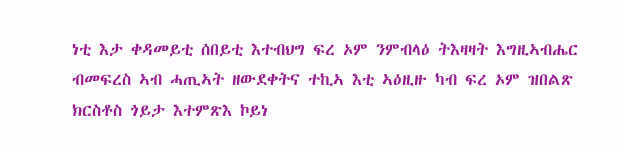ነቲ እታ ቀዳመይቲ ሰበይቲ እተብህግ ፍረ ኦም ንምብላዕ ትእዛዛት እግዚኣብሔር ብመፍረስ ኣብ ሓጢኣት ዘውደቀትና ተኪኣ እቲ ኣዕዚዙ ካብ ፍረ ኦም ዝበልጽ ክርስቶስ ጎይታ እተምጽእ ኮይነ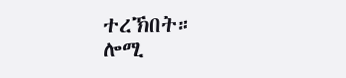ተረኽበት።
ሎሚ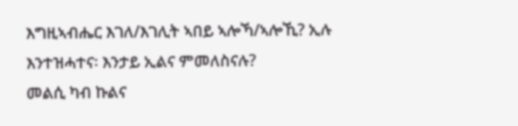እግዚኣብሔር እገለ/እገሊት ኣበይ ኣሎኻ/ኣሎኺ? ኢሉ እንተዝሓተና፡ እንታይ ኢልና ምመለስናሉ?
መልሲ ካብ ኩልና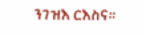ንገዝእ ርእስና።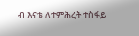ብ እናቴ ለተምሕረት ተስፋይ